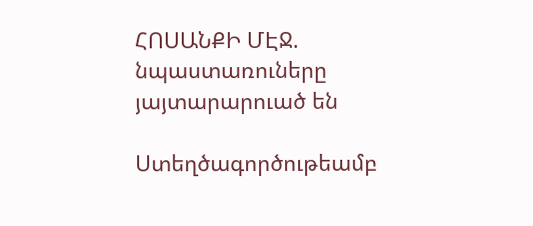ՀՈՍԱՆՔԻ ՄԷՋ. նպաստառուները յայտարարուած են

Ստեղծագործութեամբ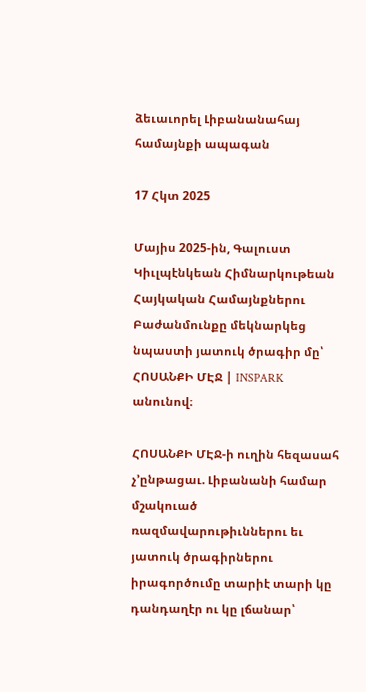ձեւաւորել Լիբանանահայ համայնքի ապագան

17 Հկտ 2025

Մայիս 2025-ին, Գալուստ Կիւլպէնկեան Հիմնարկութեան Հայկական Համայնքներու Բաժանմունքը մեկնարկեց նպաստի յատուկ ծրագիր մը՝ ՀՈՍԱՆՔԻ ՄԷՋ | INSPARK անունով։

ՀՈՍԱՆՔԻ ՄԷՋ-ի ուղին հեզասահ չ՚ընթացաւ. Լիբանանի համար մշակուած ռազմավարութիւններու եւ յատուկ ծրագիրներու իրագործումը տարիէ տարի կը դանդաղէր ու կը լճանար՝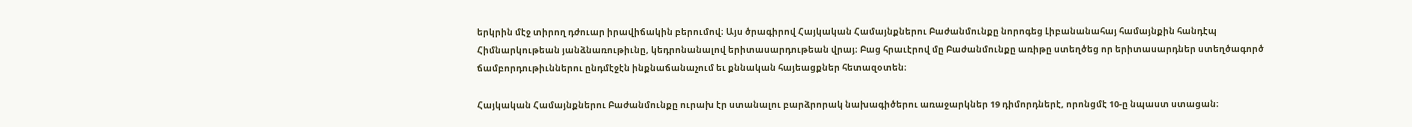երկրին մէջ տիրող դժուար իրավիճակին բերումով։ Այս ծրագիրով Հայկական Համայնքներու Բաժանմունքը նորոգեց Լիբանանահայ համայնքին հանդէպ Հիմնարկութեան յանձնառութիւնը, կեդրոնանալով երիտասարդութեան վրայ։ Բաց հրաւէրով մը Բաժանմունքը առիթը ստեղծեց որ երիտասարդներ ստեղծագործ ճամբորդութիւններու ընդմէջէն ինքնաճանաչում եւ քննական հայեացքներ հետազօտեն։

Հայկական Համայնքներու Բաժանմունքը ուրախ էր ստանալու բարձրորակ նախագիծերու առաջարկներ 19 դիմորդներէ, որոնցմէ 10-ը նպաստ ստացան։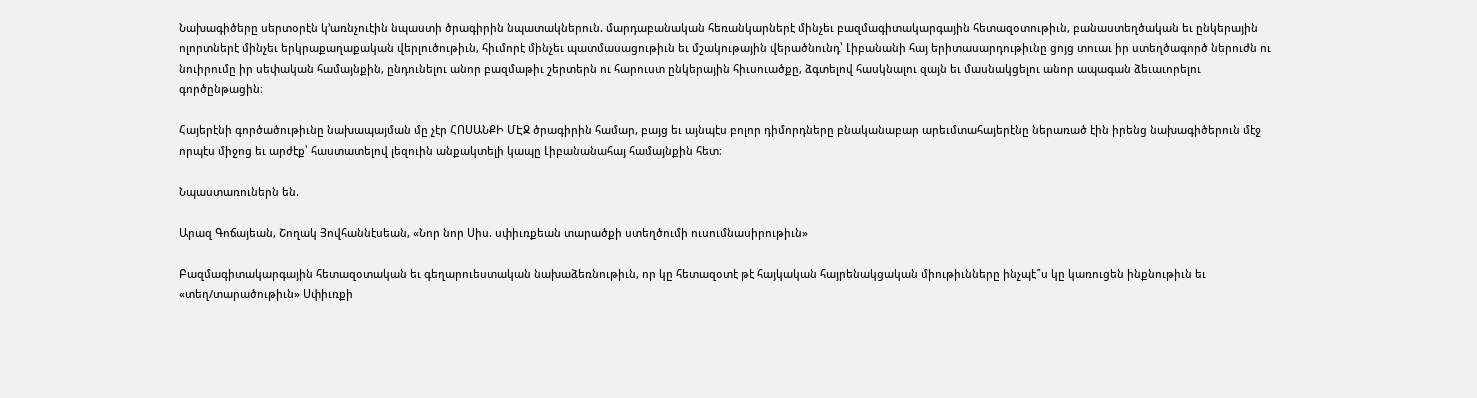Նախագիծերը սերտօրէն կ՚առնչուէին նպաստի ծրագիրին նպատակներուն. մարդաբանական հեռանկարներէ մինչեւ բազմագիտակարգային հետազօտութիւն, բանաստեղծական եւ ընկերային ոլորտներէ մինչեւ երկրաքաղաքական վերլուծութիւն, հիւմորէ մինչեւ պատմասացութիւն եւ մշակութային վերածնունդ՝ Լիբանանի հայ երիտասարդութիւնը ցոյց տուաւ իր ստեղծագործ ներուժն ու նուիրումը իր սեփական համայնքին, ընդունելու անոր բազմաթիւ շերտերն ու հարուստ ընկերային հիւսուածքը, ձգտելով հասկնալու զայն եւ մասնակցելու անոր ապագան ձեւաւորելու գործընթացին։

Հայերէնի գործածութիւնը նախապայման մը չէր ՀՈՍԱՆՔԻ ՄԷՋ ծրագիրին համար, բայց եւ այնպէս բոլոր դիմորդները բնականաբար արեւմտահայերէնը ներառած էին իրենց նախագիծերուն մէջ որպէս միջոց եւ արժէք՝ հաստատելով լեզուին անքակտելի կապը Լիբանանահայ համայնքին հետ։

Նպաստառուներն են.

Արազ Գոճայեան, Շողակ Յովհաննէսեան, «Նոր նոր Սիս. սփիւռքեան տարածքի ստեղծումի ուսումնասիրութիւն»

Բազմագիտակարգային հետազօտական եւ գեղարուեստական նախաձեռնութիւն, որ կը հետազօտէ թէ հայկական հայրենակցական միութիւնները ինչպէ՞ս կը կառուցեն ինքնութիւն եւ «տեղ/տարածութիւն» Սփիւռքի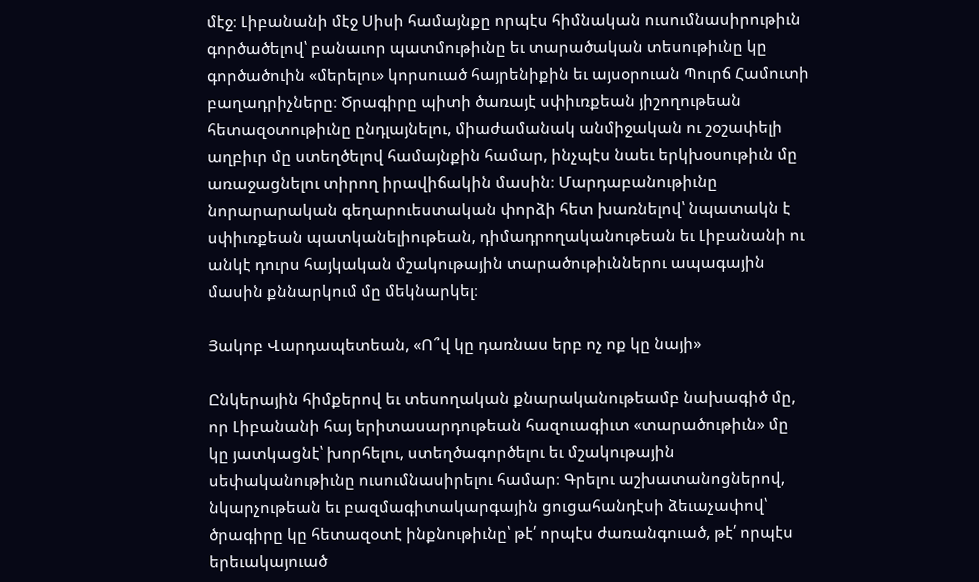մէջ։ Լիբանանի մէջ Սիսի համայնքը որպէս հիմնական ուսումնասիրութիւն գործածելով՝ բանաւոր պատմութիւնը եւ տարածական տեսութիւնը կը գործածուին «մերելու» կորսուած հայրենիքին եւ այսօրուան Պուրճ Համուտի բաղադրիչները։ Ծրագիրը պիտի ծառայէ սփիւռքեան յիշողութեան հետազօտութիւնը ընդլայնելու, միաժամանակ անմիջական ու շօշափելի աղբիւր մը ստեղծելով համայնքին համար, ինչպէս նաեւ երկխօսութիւն մը առաջացնելու տիրող իրավիճակին մասին։ Մարդաբանութիւնը նորարարական գեղարուեստական փորձի հետ խառնելով՝ նպատակն է սփիւռքեան պատկանելիութեան, դիմադրողականութեան եւ Լիբանանի ու անկէ դուրս հայկական մշակութային տարածութիւններու ապագային մասին քննարկում մը մեկնարկել։

Յակոբ Վարդապետեան, «Ո՞վ կը դառնաս երբ ոչ ոք կը նայի»

Ընկերային հիմքերով եւ տեսողական քնարականութեամբ նախագիծ մը, որ Լիբանանի հայ երիտասարդութեան հազուագիւտ «տարածութիւն» մը կը յատկացնէ՝ խորհելու, ստեղծագործելու եւ մշակութային սեփականութիւնը ուսումնասիրելու համար։ Գրելու աշխատանոցներով, նկարչութեան եւ բազմագիտակարգային ցուցահանդէսի ձեւաչափով՝ ծրագիրը կը հետազօտէ ինքնութիւնը՝ թէ՛ որպէս ժառանգուած, թէ՛ որպէս երեւակայուած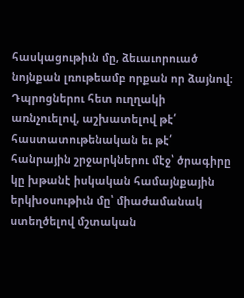հասկացութիւն մը, ձեւաւորուած նոյնքան լռութեամբ որքան որ ձայնով։ Դպրոցներու հետ ուղղակի առնչուելով, աշխատելով թէ՛ հաստատութենական եւ թէ՛ հանրային շրջարկներու մէջ՝ ծրագիրը կը խթանէ իսկական համայնքային երկխօսութիւն մը՝ միաժամանակ ստեղծելով մշտական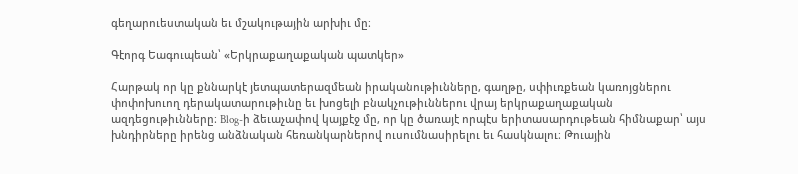գեղարուեստական եւ մշակութային արխիւ մը։

Գէորգ Եագուպեան՝ «Երկրաքաղաքական պատկեր»

Հարթակ որ կը քննարկէ յետպատերազմեան իրականութիւնները, գաղթը, սփիւռքեան կառոյցներու փոփոխուող դերակատարութիւնը եւ խոցելի բնակչութիւններու վրայ երկրաքաղաքական ազդեցութիւնները։ Blog-ի ձեւաչափով կայքէջ մը, որ կը ծառայէ որպէս երիտասարդութեան հիմնաքար՝ այս խնդիրները իրենց անձնական հեռանկարներով ուսումնասիրելու եւ հասկնալու։ Թուային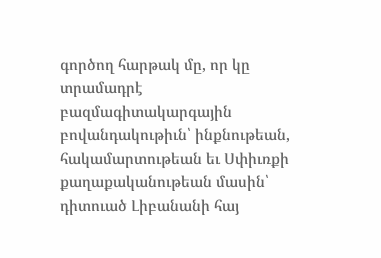գործող հարթակ մը, որ կը տրամադրէ բազմագիտակարգային բովանդակութիւն՝ ինքնութեան, հակամարտութեան եւ Սփիւռքի քաղաքականութեան մասին՝ դիտուած Լիբանանի հայ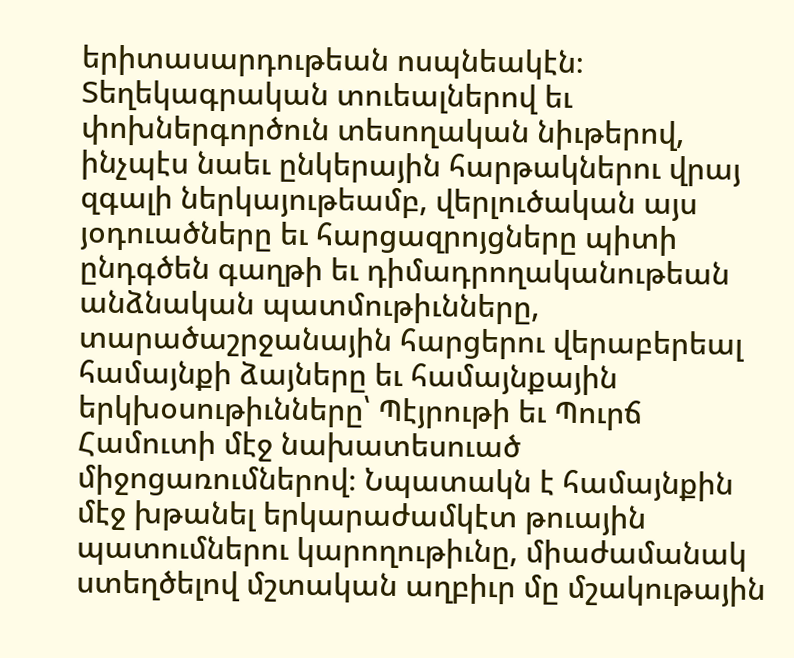երիտասարդութեան ոսպնեակէն։ Տեղեկագրական տուեալներով եւ փոխներգործուն տեսողական նիւթերով, ինչպէս նաեւ ընկերային հարթակներու վրայ զգալի ներկայութեամբ, վերլուծական այս յօդուածները եւ հարցազրոյցները պիտի ընդգծեն գաղթի եւ դիմադրողականութեան անձնական պատմութիւնները, տարածաշրջանային հարցերու վերաբերեալ համայնքի ձայները եւ համայնքային երկխօսութիւնները՝ Պէյրութի եւ Պուրճ Համուտի մէջ նախատեսուած միջոցառումներով։ Նպատակն է համայնքին մէջ խթանել երկարաժամկէտ թուային պատումներու կարողութիւնը, միաժամանակ ստեղծելով մշտական աղբիւր մը մշակութային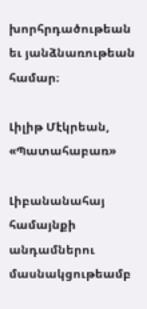խորհրդածութեան եւ յանձնառութեան համար։

Լիլիթ Մէկրեան, «Պատահաբառ»

Լիբանանահայ համայնքի անդամներու մասնակցութեամբ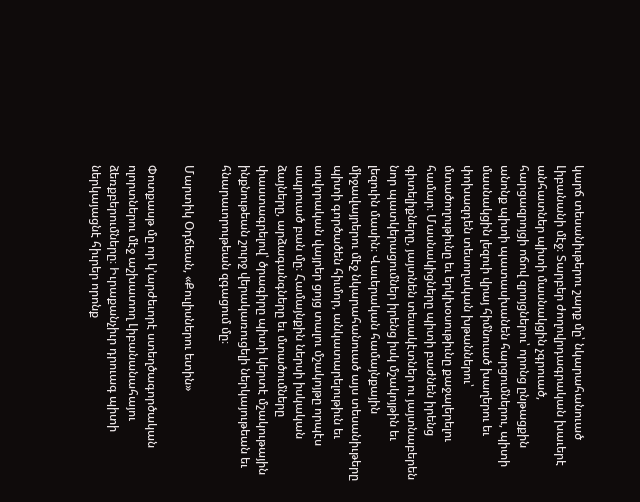կարճ տեսանիւթերու շարք մը՝ նկարահանուած Լիբանանի մէջ։ Տարբեր ժողովրդագրական խաւերէ անհատներ պիտի մասնակցին չգրուած, հարցազրոյցի ոճով զրոյցներու՝ որոնց ընթացքին անոնք պիտի պատասխանեն հարցումներու, պիտի մասնակցին լեզուի վրայ հիմնուած խաղերու եւ փոխազդեն տեսողական խթաններու՝ մտածողութիւնը եւ երկխօսութիւնը քաջալերելու համար։ Մասնակիցները պիտի բաժնեն իրենց գիտելիքները, յայտնեն տեսակէտներ ու յայտնաբերեն նոր պատկերացումներ իրենց իսկ մշակոյթին եւ լեզուին մասին։ Վաւերական համայնքային միջավայրերու մէջ նկարահանուած այս տեսանիւթերը պիտի գործածեն հիւմոր, անկատարելութիւն եւ սովորական վայրեր ցոյց տալու մշակոյթը որպէս ապրուած բան մը։ Համայնքին ներսի իսկական ձայները, արձագանգները եւ մտածումները փաստագրելով՝ ծրագիրը պիտի կերտէ մշակութային ինքնութեան շուրջ վերակառուցելի ներկայութեան եւ հնարաւորութեան զգացում մը։

Մարտիկ Օդճեան, «Քուլիսներու ետին»

Փոտքասթ մը որ կ՚արժեւորէ ստեղծագործական ոլորտներու մէջ աշխատող Լիբանանահայու ձեռքբերումները։ Իւրաքանչիւր դրուագ պիտի ներկայացնէ հիւրեր որոնք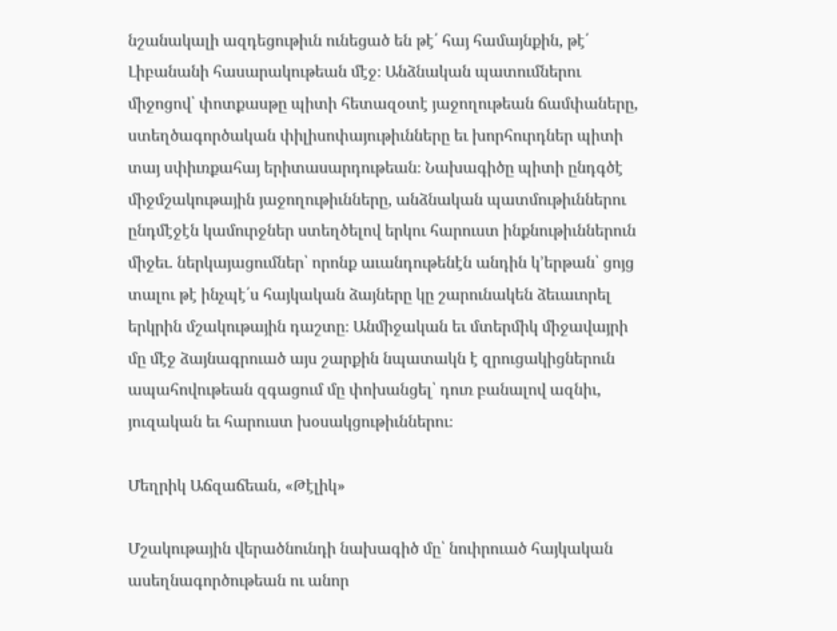նշանակալի ազդեցութիւն ունեցած են թէ՛ հայ համայնքին, թէ՛ Լիբանանի հասարակութեան մէջ։ Անձնական պատումներու միջոցով՝ փոտքասթը պիտի հետազօտէ յաջողութեան ճամփաները, ստեղծագործական փիլիսոփայութիւնները եւ խորհուրդներ պիտի տայ սփիւռքահայ երիտասարդութեան։ Նախագիծը պիտի ընդգծէ միջմշակութային յաջողութիւնները, անձնական պատմութիւններու ընդմէջէն կամուրջներ ստեղծելով երկու հարուստ ինքնութիւններուն միջեւ. ներկայացումներ՝ որոնք աւանդութենէն անդին կ՚երթան՝ ցոյց տալու թէ ինչպէ՛ս հայկական ձայները կը շարունակեն ձեւաւորել երկրին մշակութային դաշտը։ Անմիջական եւ մտերմիկ միջավայրի մը մէջ ձայնագրուած այս շարքին նպատակն է զրուցակիցներուն ապահովութեան զգացում մը փոխանցել՝ դուռ բանալով ազնիւ, յուզական եւ հարուստ խօսակցութիւններու։

Մեղրիկ Աճզաճեան, «Թէլիկ»

Մշակութային վերածնունդի նախագիծ մը՝ նուիրուած հայկական ասեղնագործութեան ու անոր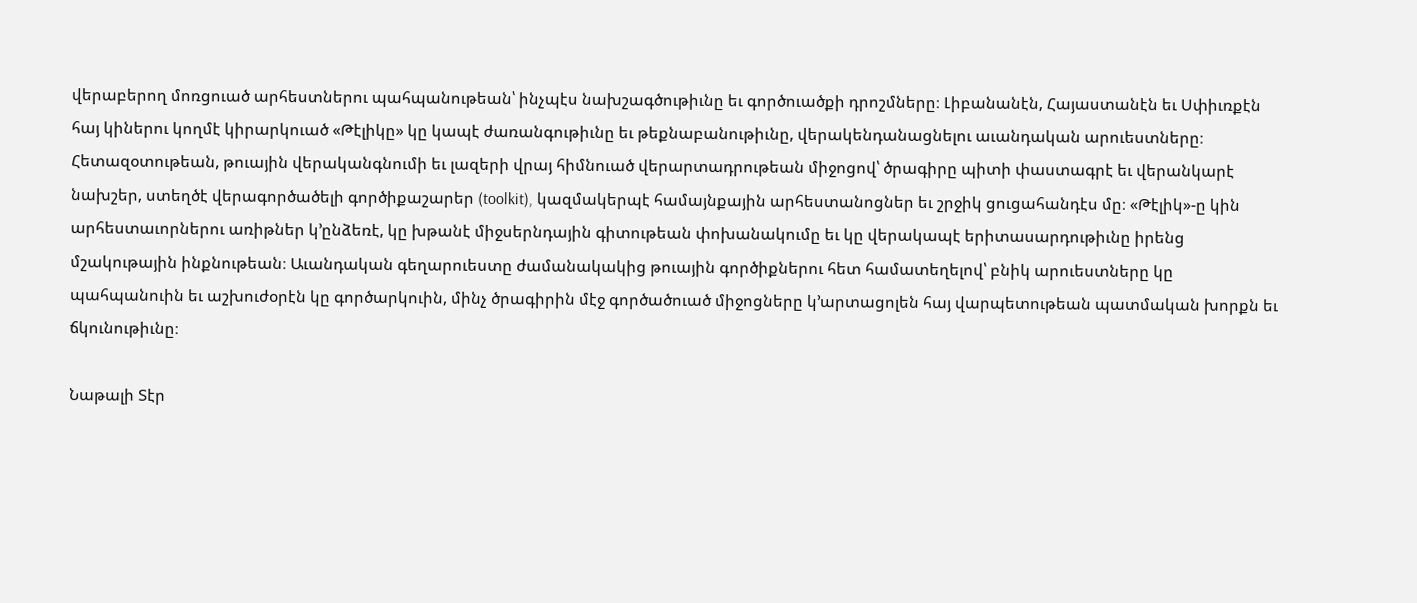վերաբերող մոռցուած արհեստներու պահպանութեան՝ ինչպէս նախշագծութիւնը եւ գործուածքի դրոշմները։ Լիբանանէն, Հայաստանէն եւ Սփիւռքէն հայ կիներու կողմէ կիրարկուած «Թէլիկը» կը կապէ ժառանգութիւնը եւ թեքնաբանութիւնը, վերակենդանացնելու աւանդական արուեստները։ Հետազօտութեան, թուային վերականգնումի եւ լազերի վրայ հիմնուած վերարտադրութեան միջոցով՝ ծրագիրը պիտի փաստագրէ եւ վերանկարէ նախշեր, ստեղծէ վերագործածելի գործիքաշարեր (toolkit), կազմակերպէ համայնքային արհեստանոցներ եւ շրջիկ ցուցահանդէս մը։ «Թէլիկ»-ը կին արհեստաւորներու առիթներ կ՚ընձեռէ, կը խթանէ միջսերնդային գիտութեան փոխանակումը եւ կը վերակապէ երիտասարդութիւնը իրենց մշակութային ինքնութեան։ Աւանդական գեղարուեստը ժամանակակից թուային գործիքներու հետ համատեղելով՝ բնիկ արուեստները կը պահպանուին եւ աշխուժօրէն կը գործարկուին, մինչ ծրագիրին մէջ գործածուած միջոցները կ՚արտացոլեն հայ վարպետութեան պատմական խորքն եւ ճկունութիւնը։

Նաթալի Տէր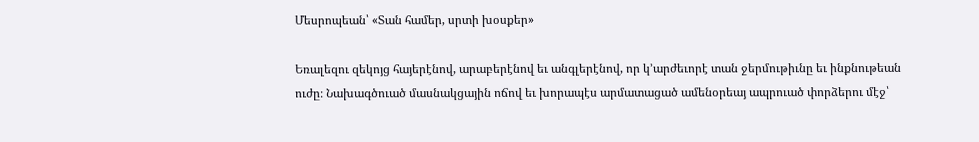Մեսրոպեան՝ «Տան համեր, սրտի խօսքեր»

Եռալեզու զեկոյց հայերէնով, արաբերէնով եւ անգլերէնով, որ կ՚արժեւորէ տան ջերմութիւնը եւ ինքնութեան ուժը։ Նախագծուած մասնակցային ոճով եւ խորապէս արմատացած ամենօրեայ ապրուած փորձերու մէջ՝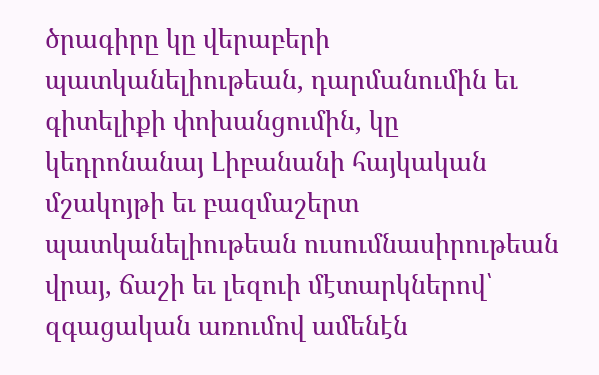ծրագիրը կը վերաբերի պատկանելիութեան, դարմանումին եւ գիտելիքի փոխանցումին, կը կեդրոնանայ Լիբանանի հայկական մշակոյթի եւ բազմաշերտ պատկանելիութեան ուսումնասիրութեան վրայ, ճաշի եւ լեզուի մէտարկներով՝ զգացական առումով ամենէն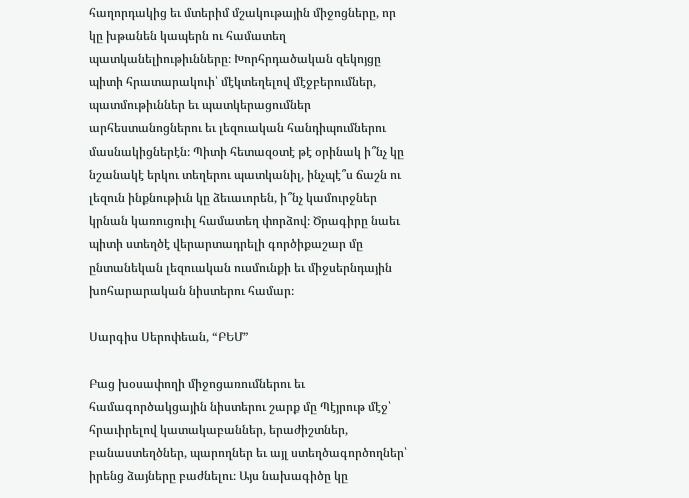հաղորդակից եւ մտերիմ մշակութային միջոցները, որ կը խթանեն կապերն ու համատեղ պատկանելիութիւնները։ Խորհրդածական զեկոյցը պիտի հրատարակուի՝ մէկտեղելով մէջբերումներ, պատմութիւններ եւ պատկերացումներ արհեստանոցներու եւ լեզուական հանդիպումներու մասնակիցներէն։ Պիտի հետազօտէ թէ օրինակ ի՞նչ կը նշանակէ երկու տեղերու պատկանիլ, ինչպէ՞ս ճաշն ու լեզուն ինքնութիւն կը ձեւաւորեն, ի՞նչ կամուրջներ կրնան կառուցուիլ համատեղ փորձով։ Ծրագիրը նաեւ պիտի ստեղծէ վերարտադրելի գործիքաշար մը ընտանեկան լեզուական ուսմունքի եւ միջսերնդային խոհարարական նիստերու համար։

Սարգիս Սերոփեան, “ԲԵՄ”

Բաց խօսափողի միջոցառումներու եւ համագործակցային նիստերու շարք մը Պէյրութ մէջ՝ հրաւիրելով կատակաբաններ, երաժիշտներ, բանաստեղծներ, պարողներ եւ այլ ստեղծագործողներ՝ իրենց ձայները բաժնելու։ Այս նախագիծը կը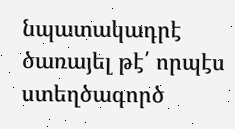նպատակադրէ ծառայել թէ՛ որպէս ստեղծագործ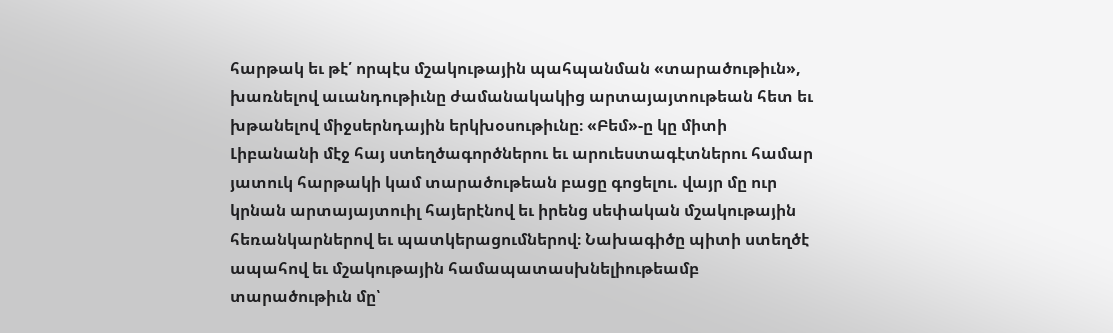հարթակ եւ թէ՛ որպէս մշակութային պահպանման «տարածութիւն», խառնելով աւանդութիւնը ժամանակակից արտայայտութեան հետ եւ խթանելով միջսերնդային երկխօսութիւնը։ «Բեմ»-ը կը միտի Լիբանանի մէջ հայ ստեղծագործներու եւ արուեստագէտներու համար յատուկ հարթակի կամ տարածութեան բացը գոցելու. վայր մը ուր կրնան արտայայտուիլ հայերէնով եւ իրենց սեփական մշակութային հեռանկարներով եւ պատկերացումներով։ Նախագիծը պիտի ստեղծէ ապահով եւ մշակութային համապատասխնելիութեամբ տարածութիւն մը՝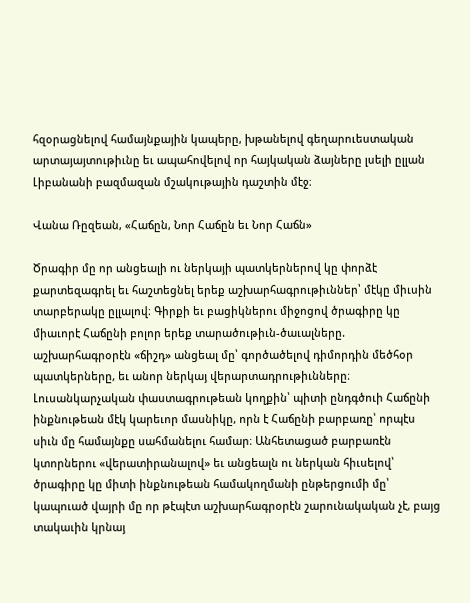հզօրացնելով համայնքային կապերը, խթանելով գեղարուեստական արտայայտութիւնը եւ ապահովելով որ հայկական ձայները լսելի ըլլան Լիբանանի բազմազան մշակութային դաշտին մէջ։

Վանա Ռըզեան, «Հաճըն, Նոր Հաճըն եւ Նոր Հաճն»

Ծրագիր մը որ անցեալի ու ներկայի պատկերներով կը փորձէ քարտեզագրել եւ հաշտեցնել երեք աշխարհագրութիւններ՝ մէկը միւսին տարբերակը ըլլալով։ Գիրքի եւ բացիկներու միջոցով ծրագիրը կը միաւորէ Հաճընի բոլոր երեք տարածութիւն-ծաւալները. աշխարհագրօրէն «ճիշդ» անցեալ մը՝ գործածելով դիմորդին մեծհօր պատկերները, եւ անոր ներկայ վերարտադրութիւնները։ Լուսանկարչական փաստագրութեան կողքին՝ պիտի ընդգծուի Հաճընի ինքնութեան մէկ կարեւոր մասնիկը, որն է Հաճընի բարբառը՝ որպէս սիւն մը համայնքը սահմանելու համար։ Անհետացած բարբառէն կտորներու «վերատիրանալով» եւ անցեալն ու ներկան հիւսելով՝ ծրագիրը կը միտի ինքնութեան համակողմանի ընթերցումի մը՝ կապուած վայրի մը որ թէպէտ աշխարհագրօրէն շարունակական չէ, բայց տակաւին կրնայ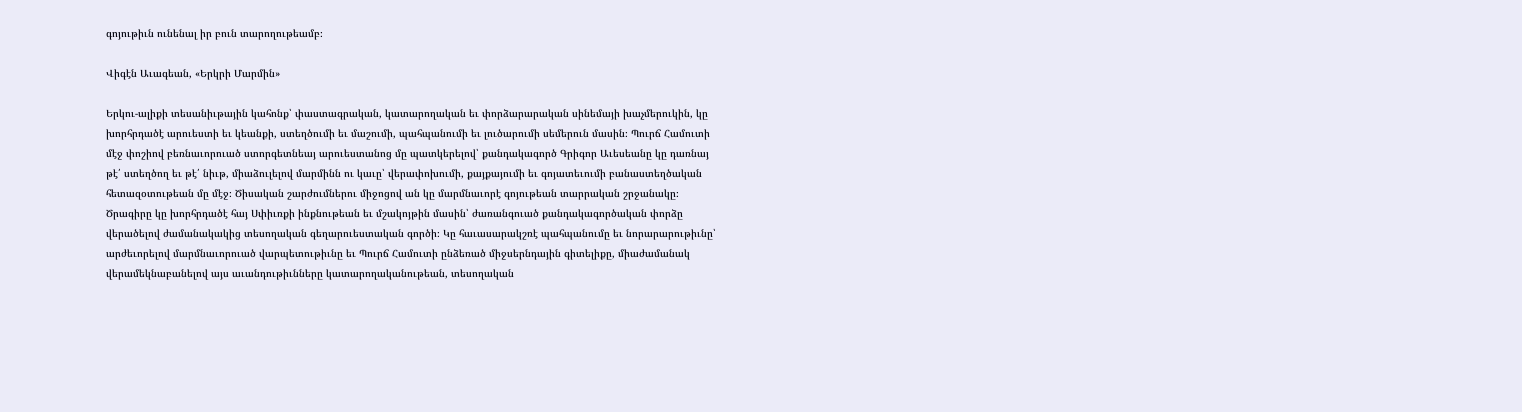գոյութիւն ունենալ իր բուն տարողութեամբ։

Վիգէն Աւագեան, «Երկրի Մարմին»

Երկու-ալիքի տեսանիւթային կահոնք՝ փաստագրական, կատարողական եւ փորձարարական սինեմայի խաչմերուկին, կը խորհրդածէ արուեստի եւ կեանքի, ստեղծումի եւ մաշումի, պահպանումի եւ լուծարումի սեմերուն մասին։ Պուրճ Համուտի մէջ փոշիով բեռնաւորուած ստորգետնեայ արուեստանոց մը պատկերելով՝ քանդակագործ Գրիգոր Աւեսեանը կը դառնայ թէ՛ ստեղծող եւ թէ՛ նիւթ, միաձուլելով մարմինն ու կաւը՝ վերափոխումի, քայքայումի եւ գոյատեւումի բանաստեղծական հետազօտութեան մը մէջ։ Ծիսական շարժումներու միջոցով ան կը մարմնաւորէ գոյութեան տարրական շրջանակը։ Ծրագիրը կը խորհրդածէ հայ Սփիւռքի ինքնութեան եւ մշակոյթին մասին՝ ժառանգուած քանդակագործական փորձը վերածելով ժամանակակից տեսողական գեղարուեստական գործի։ Կը հաւասարակշռէ պահպանումը եւ նորարարութիւնը՝ արժեւորելով մարմնաւորուած վարպետութիւնը եւ Պուրճ Համուտի ընձեռած միջսերնդային գիտելիքը, միաժամանակ վերամեկնաբանելով այս աւանդութիւնները կատարողականութեան, տեսողական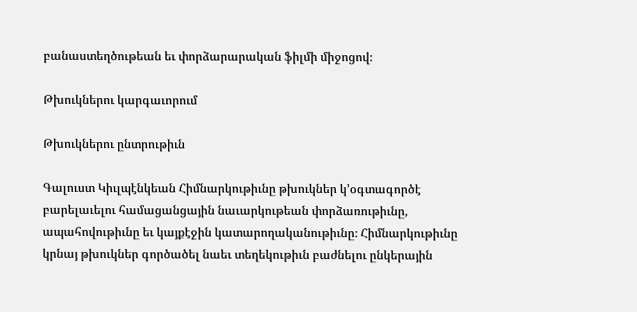բանաստեղծութեան եւ փորձարարական ֆիլմի միջոցով։

Թխուկներու կարգաւորում

Թխուկներու ընտրութիւն

Գալուստ Կիւլպէնկեան Հիմնարկութիւնը թխուկներ կ՚օգտագործէ բարելաւելու համացանցային նաւարկութեան փորձառութիւնը, ապահովութիւնը եւ կայքէջին կատարողականութիւնը։ Հիմնարկութիւնը կրնայ թխուկներ գործածել նաեւ տեղեկութիւն բաժնելու ընկերային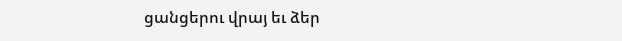ցանցերու վրայ եւ ձեր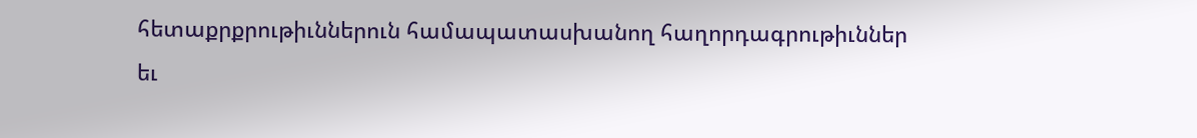հետաքրքրութիւններուն համապատասխանող հաղորդագրութիւններ եւ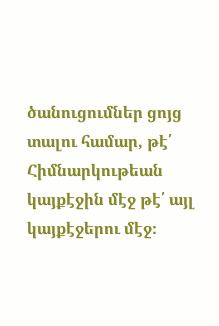ծանուցումներ ցոյց տալու համար, թէ՛ Հիմնարկութեան կայքէջին մէջ թէ՛ այլ կայքէջերու մէջ։